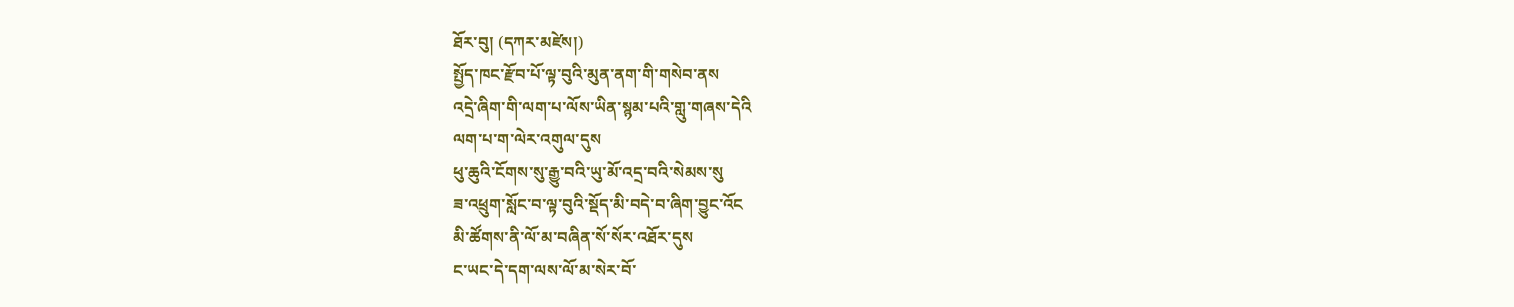ཐོར་བུ། (དཀར་མཛེས།)
སྤྱོད་ཁང་རྫོབ་པོ་ལྟ་བུའི་མུན་ནག་གི་གསེབ་ནས
འདྲེ་ཞིག་གི་ལག་པ་ལོས་ཡིན་སྙམ་པའི་གླུ་གཞས་དེའི
ལག་པ་ག་ལེར་འགུལ་དུས
ཕུ་ཆུའི་ངོགས་སུ་རྒྱུ་བའི་ཡུ་མོ་འདྲ་བའི་སེམས་སུ
ཟ་འཕྲུག་སློང་བ་ལྟ་བུའི་སྡོད་མི་བདེ་བ་ཞིག་བྱུང་འོང
མི་ཚོགས་ནི་ལོ་མ་བཞིན་སོ་སོར་འཐོར་དུས
ང་ཡང་དེ་དག་ལས་ལོ་མ་སེར་བོ་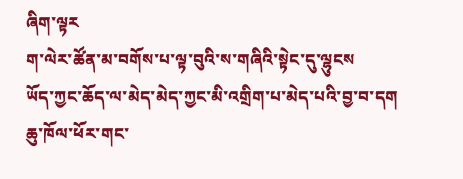ཞིག་ལྟར
ག་ལེར་ཚོན་མ་བགོས་པ་ལྟ་བུའི་ས་གཞིའི་སྟེང་དུ་ལྷུངས
ཡོད་ཀྱང་ཆོད་ལ་མེད་མེད་ཀྱང་མི་འགྲིག་པ་མེད་པའི་བྱ་བ་དག
ཆུ་ཁོལ་ཕོར་གང་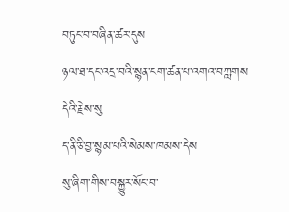བཏུང་བ་བཞིན་ཚར་དུས
ཉལ་ཐ་དང་འདྲ་བའི་སྙན་ངག་ཚན་པ་འགའ་བཀླགས
དེའི་རྗེས་སུ
ད་ནི་ཅི་བྱ་སྙམ་པའི་སེམས་ཁམས་དེས
སུ་ཞིག་གིས་བསྐྱུར་སོང་བ་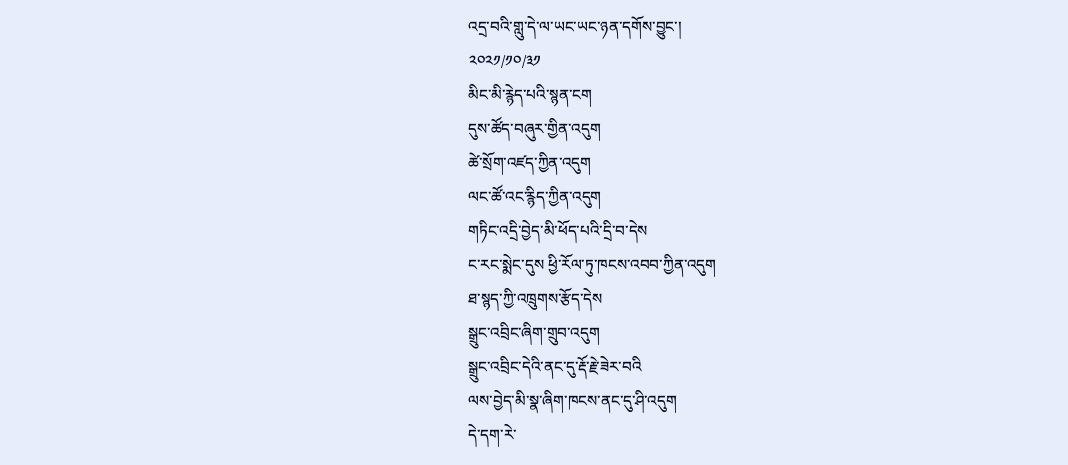འདྲ་བའི་གླུ་དེ་ལ་ཡང་ཡང་ཉན་དགོས་བྱུང་།
༢༠༢༡/༡༠/༣༡
མིང་མི་རྙེད་པའི་སྙན་ངག
དུས་ཚོད་བཞུར་གྱིན་འདུག
ཚེ་སྲོག་འཛད་ཀྱིན་འདུག
ལང་ཚོ་འང་རྙིད་ཀྱིན་འདུག
གཏིང་འདྲི་བྱེད་མི་ཕོད་པའི་དྲི་བ་དེས
ང་རང་སྨེང་དུས ཕྱི་རོལ་ཏུ་ཁངས་འབབ་ཀྱིན་འདུག
ཐ་སྙད་ཀྱི་འཁྲུགས་རྩོད་དེས
སྒྲུང་འབྲིང་ཞིག་གྲུབ་འདུག
སྒྲུང་འབྲིང་དེའི་ནང་དུ་རྡོ་རྗེ་ཟེར་བའི
ལས་བྱེད་མི་སྣ་ཞིག་ཁངས་ནང་དུ་ཤི་འདུག
དེ་དག་རེ་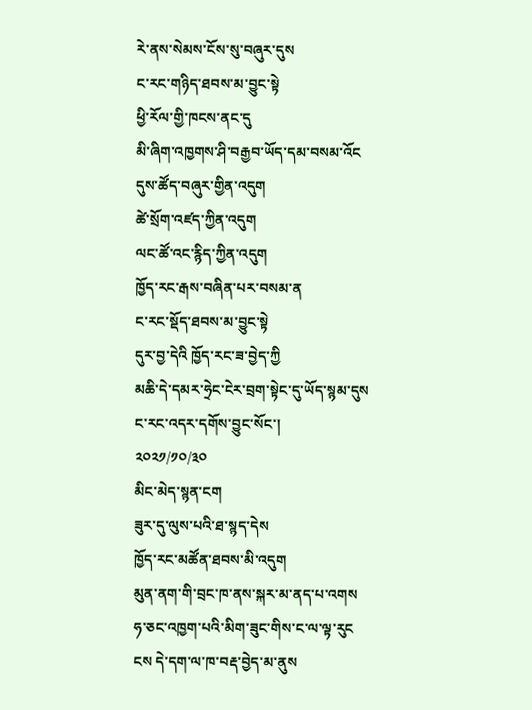རེ་ནས་སེམས་ངོས་སུ་བཞུར་དུས
ང་རང་གཉིད་ཐབས་མ་བྱུང་སྟེ
ཕྱི་རོལ་གྱི་ཁངས་ནང་དུ
མི་ཞིག་འཁྱགས་ཤི་བརྒྱབ་ཡོད་དམ་བསམ་འོང
དུས་ཚོད་བཞུར་གྱིན་འདུག
ཚེ་སྲོག་འཛད་ཀྱིན་འདུག
ལང་ཚོ་འང་རྙིད་ཀྱིན་འདུག
ཁྱོད་རང་རྒས་བཞིན་པར་བསམ་ན
ང་རང་སྡོད་ཐབས་མ་བྱུང་སྟེ
དུར་བྱ་དེའི ཁྱོད་རང་ཟ་བྱེད་ཀྱི
མཆི་དེ་དམར་ཧྲེང་ངེར་བྲག་སྟེང་དུ་ཡོད་སྙམ་དུས
ང་རང་འདར་དགོས་བྱུང་སོང་།
༢༠༢༡/༡༠/༣༠
མིང་མེད་སྙན་ངག
ཟུར་དུ་ལུས་པའི་ཐ་སྙད་དེས
ཁྱོད་རང་མཚོན་ཐབས་མི་འདུག
མུན་ནག་གི་བྲང་ཁ་ནས་སྐར་མ་ནད་པ་འགས
ཧ་ཅང་འཁྱག་པའི་མིག་ཟུང་གིས་ང་ལ་ལྟ་རུང
ངས དེ་དག་ལ་ཁ་བརྡ་བྱེད་མ་ནུས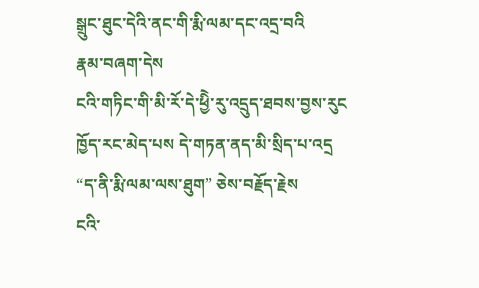སྒྲུང་ཐུང་དེའི་ནང་གི་རྨི་ལམ་དང་འདྲ་བའི
རྣམ་བཞག་དེས
ངའི་གཏིང་གི་མི་རོ་དེ་ཕྱིེ་རུ་འདྲུད་ཐབས་བྱས་རུང
ཁྱོད་རང་མེད་པས དེ་གཏན་ནད་མི་སྲིད་པ་འདྲ
“ད་ནི་རྨི་ལམ་ལས་ཐུག” ཅེས་བརྗོད་རྗེས
ངའི་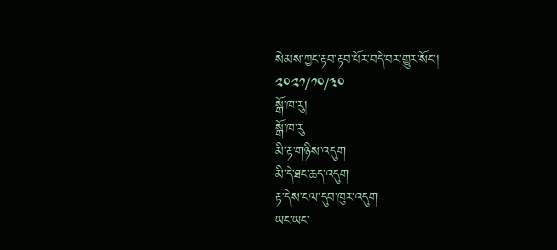སེམས་ཀྱང་རྟབ་རྟབ་པོར་བདེ་བར་གྱུར་སོང་།
༢༠༢༡/༡༠/༣༠
སྒོ་ཁ་རུ།
སྒོ་ཁ་རུ
མི་རྟ་གཉིས་འདུག
མི་དེ་ཐང་ཆད་འདུག
རྟ་དེས་ངལ་དུབ་ཁུར་འདུག
ཡང་ཡང་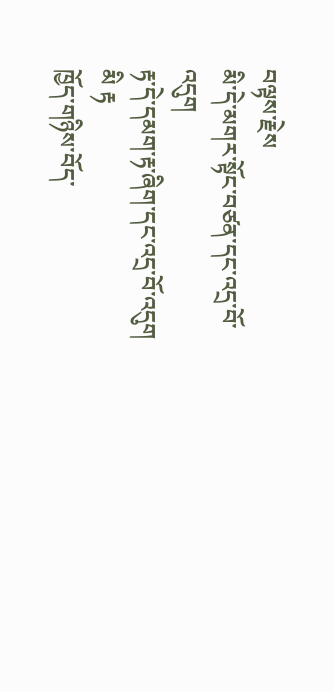བལྟས་རྗེས
མི་དེ་མགར་སྟོང་བཙན་དང་འདྲ་བོ་འདུག
རྟ་དེ་དམག་རྟ་ཞིག་དང་འདྲ་བོ་འདུག
མི རྟ
ཁྱོད་གཉིས་བོད་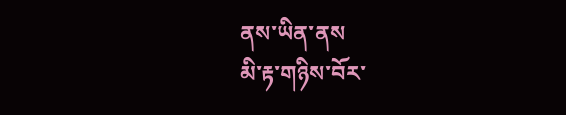ནས་ཡིན་ནས
མི་རྟ་གཉིས་བོར་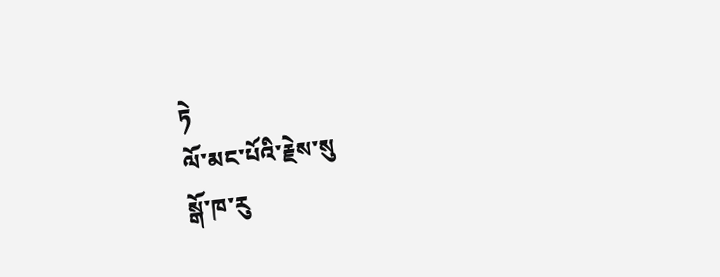ཏེ
ལོ་མང་པོའི་རྗེས་སུ
སྒོ་ཁ་རུ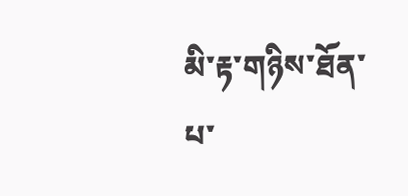མི་རྟ་གཉིས་ཐོན་པ་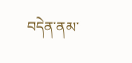བདེན་ནམ་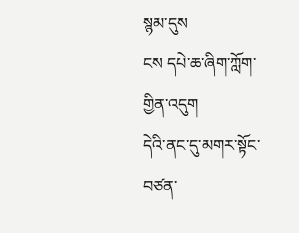སྙམ་དུས
ངས དཔེ་ཆ་ཞིག་ཀློག་གྱིན་འདུག
དེའི་ནང་དུ་མགར་སྟོང་བཙན་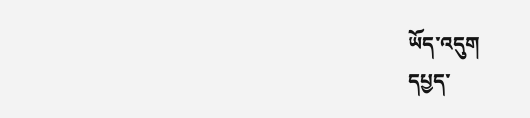ཡོད་འདུག
དཔྱད་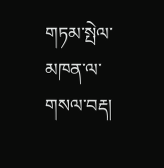གཏམ་སྤེལ་མཁན་ལ་གསལ་བརྡ།